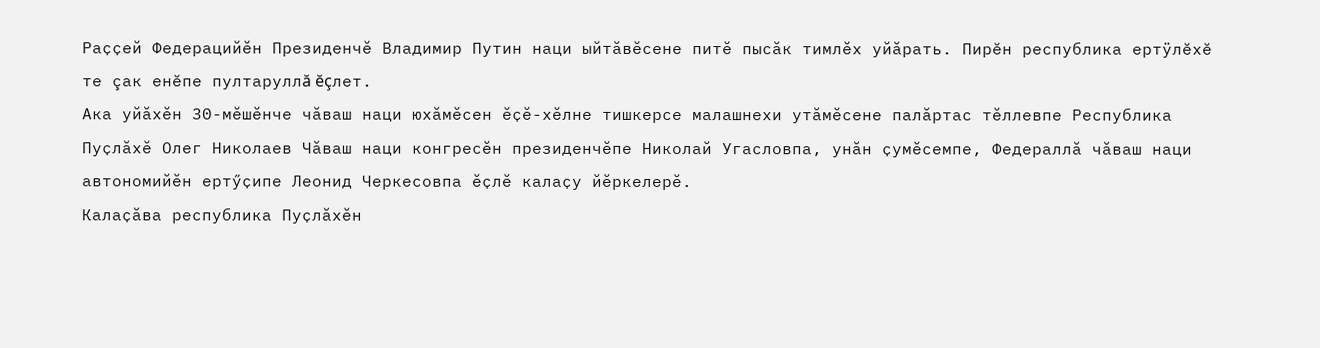Раҫҫей Федерацийӗн Президенчӗ Владимир Путин наци ыйтӑвӗсене питӗ пысӑк тимлӗх уйӑрать. Пирĕн республика ертÿлĕхĕ те çак енĕпе пултаруллă ĕçлет.
Ака уйӑхӗн 30-мӗшӗнче чӑваш наци юхӑмӗсен ӗҫӗ-хӗлне тишкерсе малашнехи утӑмӗсене палӑртас тӗллевпе Республика Пуҫлӑхӗ Олег Николаев Чӑваш наци конгресӗн президенчӗпе Николай Угасловпа, унӑн ҫумӗсемпе, Федераллӑ чӑваш наци автономийӗн ертӳҫипе Леонид Черкесовпа ӗҫлӗ калаҫу йӗркелерӗ.
Калаҫӑва республика Пуҫлӑхӗн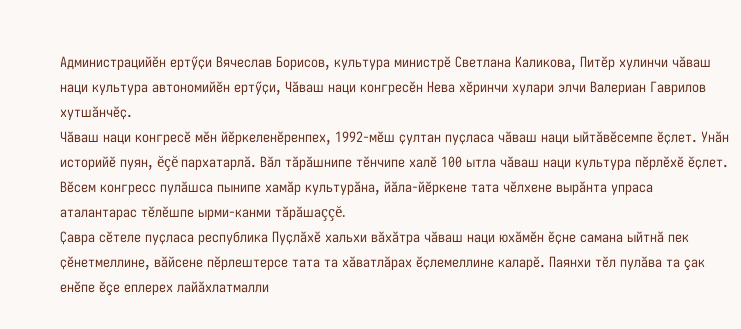Администрацийӗн ертӳҫи Вячеслав Борисов, культура министрӗ Светлана Каликова, Питӗр хулинчи чӑваш наци культура автономийӗн ертӳҫи, Чăваш наци конгресĕн Нева хĕринчи хулари элчи Валериан Гаврилов хутшӑнчӗҫ.
Чӑваш наци конгресӗ мӗн йĕркеленĕренпех, 1992-мӗш ҫултан пуҫласа чӑваш наци ыйтӑвӗсемпе ӗҫлет. Унӑн историйӗ пуян, ĕçĕ пархатарлă. Вӑл тӑрӑшнипе тӗнчипе халӗ 100 ытла чӑваш наци культура пӗрлӗхӗ ӗҫлет. Вӗсем конгресс пулӑшса пынипе хамӑр культурӑна, йӑла-йӗркене тата чӗлхене вырӑнта упраса аталантарас тӗлӗшпе ырми-канми тăрăшаççĕ.
Ҫавра сӗтеле пуҫласа республика Пуҫлӑхӗ хальхи вăхăтра чӑваш наци юхӑмӗн ӗҫне самана ыйтнă пек ҫӗнетмеллине, вӑйсене пӗрлештерсе тата та хăватлăрах ӗҫлемеллине каларӗ. Паянхи тĕл пулăва та çак енĕпе ĕçе еплерех лайăхлатмалли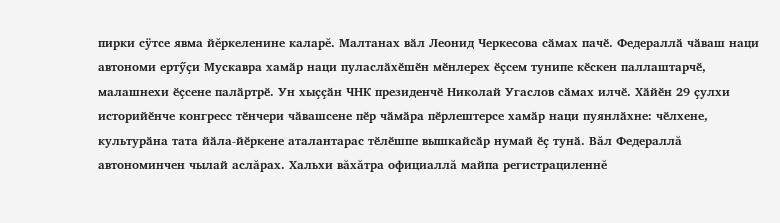пирки сÿтсе явма йĕркеленине каларĕ. Малтанах вӑл Леонид Черкесова сӑмах пачӗ. Федераллӑ чӑваш наци автономи ертӳҫи Мускавра хамӑр наци пуласлӑхӗшӗн мӗнлерех ӗҫсем тунипе кӗскен паллаштарчӗ, малашнехи ӗҫсене палӑртрӗ. Ун хыҫҫӑн ЧНК президенчӗ Николай Угаслов сӑмах илчӗ. Хӑйӗн 29 ҫулхи историйӗнче конгресс тӗнчери чӑвашсене пӗр чӑмӑра пӗрлештерсе хамӑр наци пуянлӑхне: чӗлхене, культурӑна тата йӑла-йӗркене аталантарас тӗлӗшпе вышкайсӑр нумай ӗҫ тунӑ. Вăл Федераллă автономинчен чылай аслăрах. Хальхи вăхăтра официаллă майпа регистрациленнĕ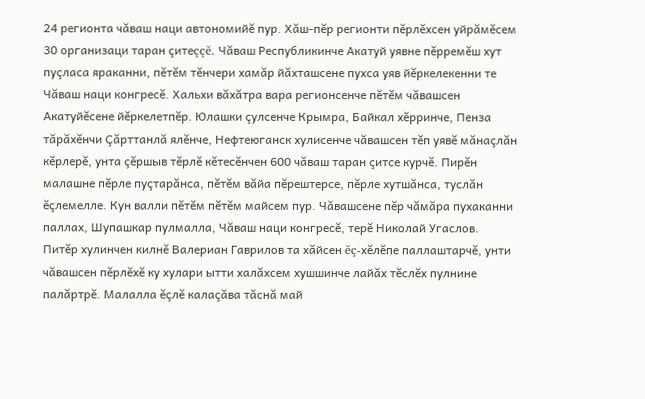24 регионта чăваш наци автономийĕ пур. Хăш-пĕр регионти пĕрлĕхсен уйрăмĕсем 30 организаци таран çитеççĕ. Чăваш Республикинче Акатуй уявне пĕрремĕш хут пуçласа яраканни, пĕтĕм тĕнчери хамăр йăхташсене пухса уяв йĕркелекенни те Чăваш наци конгресĕ. Хальхи вăхăтра вара регионсенче пĕтĕм чăвашсен Акатуйĕсене йĕркелетпĕр. Юлашки çулсенче Крымра, Байкал хĕрринче, Пенза тăрăхĕнчи Çăрттанлă ялĕнче, Нефтеюганск хулисенче чăвашсен тĕп уявĕ мăнаçлăн кĕрлерĕ, унта çĕршыв тĕрлĕ кĕтесĕнчен 600 чăваш таран çитсе курчĕ. Пирĕн малашне пĕрле пуçтарăнса, пĕтĕм вăйа пĕрештерсе, пĕрле хутшăнса, туслăн ĕçлемелле. Кун валли пĕтĕм пĕтĕм майсем пур. Чăвашсене пĕр чăмăра пухаканни паллах, Шупашкар пулмалла, Чăваш наци конгресĕ, терĕ Николай Угаслов.
Питĕр хулинчен килнĕ Валериан Гаврилов та хăйсен ĕç-хĕлĕпе паллаштарчĕ, унти чăвашсен пĕрлĕхĕ ку хулари ытти халăхсем хушшинче лайăх тĕслĕх пулнине палăртрĕ. Малалла ĕçлĕ калаçăва тăснă май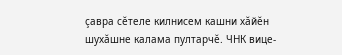çавра сĕтеле килнисем кашни хăйĕн шухăшне калама пултарчĕ. ЧНК вице-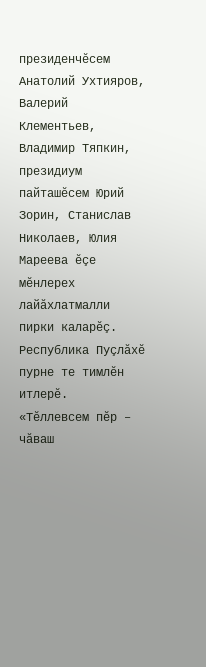президенчĕсем Анатолий Ухтияров, Валерий Клементьев, Владимир Тяпкин, президиум пайташĕсем Юрий Зорин, Станислав Николаев, Юлия Мареева ĕçе мĕнлерех лайăхлатмалли пирки каларĕç. Республика Пуçлăхĕ пурне те тимлĕн итлерĕ.
«Тӗллевсем пӗр – чăваш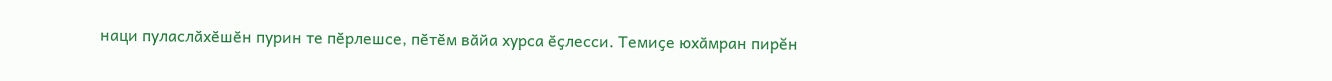наци пуласлӑхӗшӗн пурин те пӗрлешсе, пӗтӗм вӑйа хурса ӗҫлесси. Темиҫе юхӑмран пирĕн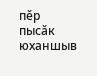пӗр пысӑк юханшыв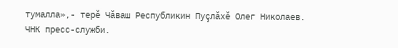тумалла»,- терĕ Чăваш Республикин Пуçлăхĕ Олег Николаев.
ЧНК пресс-служби.